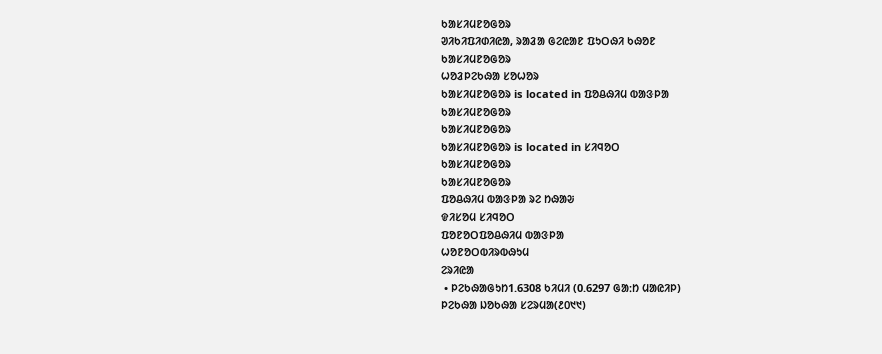ᱠᱟᱥᱤᱢᱱᱚᱜᱚᱨ
ᱣᱤᱠᱤᱯᱤᱰᱤᱭᱟ, ᱨᱟᱲᱟ ᱜᱮᱭᱟᱱ ᱯᱩᱛᱷᱤ ᱠᱷᱚᱱ
ᱠᱟᱥᱤᱢᱱᱚᱜᱚᱨ
ᱦᱚᱲᱞᱮᱠᱷᱟ ᱥᱚᱦᱚᱨ
ᱠᱟᱥᱤᱢᱱᱚᱜᱚᱨ is located in ᱯᱚᱪᱷᱤᱢ ᱵᱟᱝᱞᱟ
ᱠᱟᱥᱤᱢᱱᱚᱜᱚᱨ
ᱠᱟᱥᱤᱢᱱᱚᱜᱚᱨ
ᱠᱟᱥᱤᱢᱱᱚᱜᱚᱨ is located in ᱥᱤᱧᱚᱛ
ᱠᱟᱥᱤᱢᱱᱚᱜᱚᱨ
ᱠᱟᱥᱤᱢᱱᱚᱜᱚᱨ
ᱯᱚᱪᱷᱤᱢ ᱵᱟᱝᱞᱟ ᱨᱮ ᱴᱷᱟᱶ
ᱫᱤᱥᱚᱢ ᱥᱤᱧᱚᱛ
ᱯᱚᱱᱚᱛᱯᱚᱪᱷᱤᱢ ᱵᱟᱝᱞᱟ
ᱦᱚᱱᱚᱛᱵᱤᱨᱵᱷᱩᱢ
ᱮᱨᱤᱭᱟ
 • ᱞᱮᱠᱷᱟᱜᱩᱴ1.6308 ᱠᱤᱢᱤ (0.6297 ᱜᱟᱺᱴ ᱢᱟᱭᱤᱞ)
ᱞᱮᱠᱷᱟ ᱡᱚᱠᱷᱟ ᱥᱮᱨᱢᱟ(᱒᱐᱑᱑)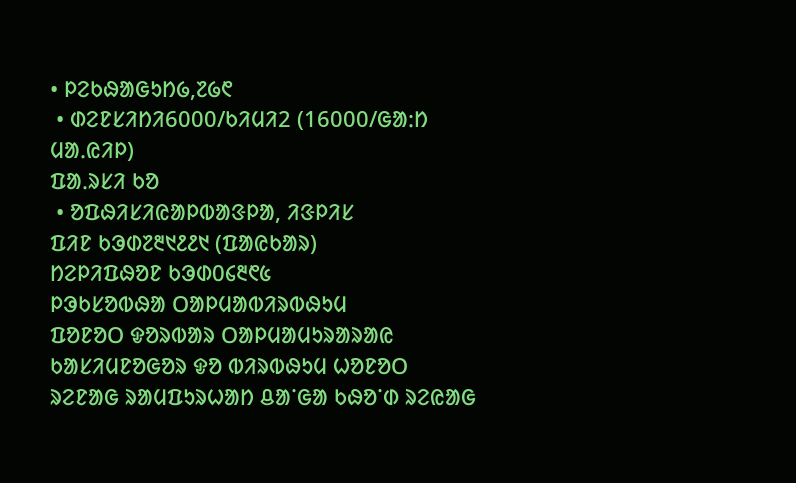• ᱞᱮᱠᱷᱟᱜᱩᱴ᱙,᱗᱙᱖
 • ᱰᱮᱱᱥᱤᱴᱤ6000/ᱠᱤᱢᱤ2 (16000/ᱜᱟᱺᱴ ᱢᱟᱹᱭᱤᱞ)
ᱯᱟᱹᱨᱥᱤ ᱠᱚ
 • ᱚᱯᱷᱤᱥᱤᱭᱟᱞᱵᱟᱝᱞᱟ, ᱤᱝᱞᱤᱥ
ᱯᱤᱱ ᱠᱳᱰ᱗᱓᱑᱒᱒᱑ (ᱯᱟᱭᱠᱟᱨ)
ᱴᱮᱞᱤᱯᱷᱚᱱ ᱠᱳᱰ᱐᱔᱓᱖᱕
ᱞᱳᱠᱥᱚᱵᱷᱟ ᱛᱟᱞᱢᱟᱵᱤᱨᱵᱷᱩᱢ
ᱯᱚᱱᱚᱛ ᱫᱚᱨᱵᱟᱨ ᱛᱟᱞᱢᱟᱢᱩᱨᱟᱨᱟᱭ
ᱠᱟᱥᱤᱢᱱᱚᱜᱚᱨ ᱫᱚ ᱵᱤᱨᱵᱷᱩᱢ ᱦᱚᱱᱚᱛ ᱨᱮᱱᱟᱜ ᱨᱟᱢᱯᱩᱨᱦᱟᱴ ᱪᱟᱸᱜᱟ ᱠᱷᱚᱸᱰ ᱨᱮᱭᱟᱜ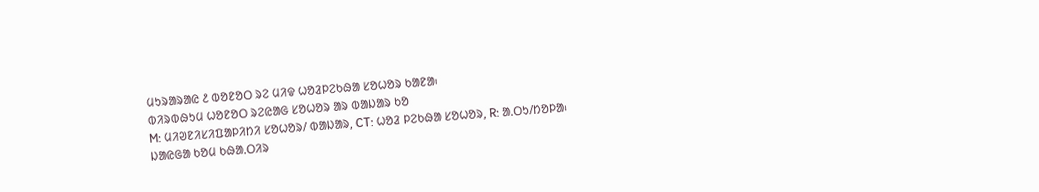ᱢᱩᱨᱟᱨᱟᱭ ᱒ ᱵᱚᱱᱚᱛ ᱨᱮ ᱢᱤᱫ ᱦᱚᱲᱞᱮᱠᱷᱟ ᱥᱚᱦᱚᱨ ᱠᱟᱱᱟ᱾
ᱵᱤᱨᱵᱷᱩᱢ ᱦᱚᱱᱚᱛ ᱨᱮᱭᱟᱜ ᱥᱚᱦᱚᱨ ᱟᱨ ᱵᱟᱡᱟᱨ ᱠᱚ
M: ᱢᱤᱣᱱᱤᱥᱤᱯᱟᱞᱤᱴᱤ ᱥᱚᱦᱚᱨ/ ᱵᱟᱡᱟᱨ, CT: ᱦᱚᱲ ᱞᱮᱠᱷᱟ ᱥᱚᱦᱚᱨ, R: ᱟᱹᱛᱩ/ᱴᱚᱞᱟ᱾
ᱡᱟᱭᱜᱟ ᱠᱚᱢ ᱠᱷᱟᱹᱛᱤᱨ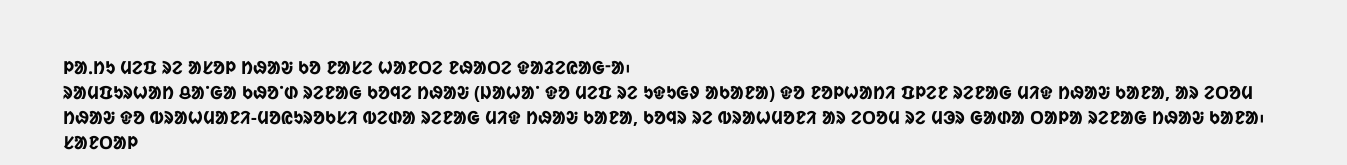ᱞᱟᱹᱴᱩ ᱢᱮᱯ ᱨᱮ ᱟᱥᱚᱞ ᱴᱷᱟᱶ ᱠᱚ ᱱᱟᱥᱮ ᱦᱟᱱᱛᱮ ᱱᱷᱟᱛᱮ ᱫᱟᱲᱮᱭᱟᱜᱼᱟ᱾
ᱨᱟᱢᱯᱩᱨᱦᱟᱴ ᱪᱟᱸᱜᱟ ᱠᱷᱚᱸᱰ ᱨᱮᱱᱟᱜ ᱠᱚᱧᱮ ᱴᱷᱟᱶ (ᱡᱟᱦᱟᱸ ᱫᱚ ᱢᱮᱯ ᱨᱮ ᱩᱫᱩᱜᱽ ᱟᱠᱟᱱᱟ) ᱫᱚ ᱱᱚᱞᱦᱟᱴᱤ ᱯᱞᱮᱱ ᱨᱮᱱᱟᱜ ᱢᱤᱫ ᱴᱷᱟᱶ ᱠᱟᱱᱟ, ᱟᱨ ᱮᱛᱚᱢ ᱴᱷᱟᱶ ᱫᱚ ᱵᱨᱟᱦᱢᱟᱱᱤ-ᱢᱚᱭᱩᱨᱚᱠᱥᱤ ᱵᱮᱰᱟ ᱨᱮᱱᱟᱜ ᱢᱤᱫ ᱴᱷᱟᱶ ᱠᱟᱱᱟ, ᱠᱚᱧᱨ ᱨᱮ ᱵᱨᱟᱦᱢᱚᱱᱤ ᱟᱨ ᱮᱛᱚᱢ ᱨᱮ ᱢᱳᱨ ᱜᱟᱰᱟ ᱛᱟᱞᱟ ᱨᱮᱱᱟᱜ ᱴᱷᱟᱶ ᱠᱟᱱᱟ᱾ ᱥᱟᱱᱛᱟᱞ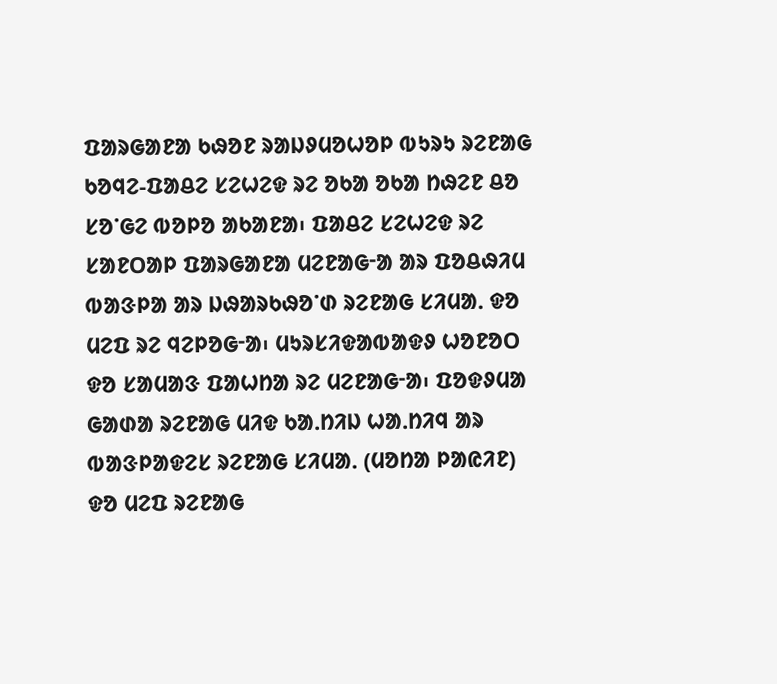ᱯᱟᱨᱜᱟᱱᱟ ᱠᱷᱚᱱ ᱨᱟᱡᱽᱢᱚᱦᱚᱞ ᱵᱩᱨᱩ ᱨᱮᱱᱟᱜ ᱠᱚᱧᱮ-ᱯᱟᱪᱮ ᱥᱮᱦᱮᱫ ᱨᱮ ᱚᱠᱟ ᱚᱠᱟ ᱴᱷᱮᱱ ᱪᱚ ᱥᱚᱸᱜᱮ ᱵᱚᱞᱚ ᱟᱠᱟᱱᱟ᱾ ᱯᱟᱪᱮ ᱥᱮᱦᱮᱫ ᱨᱮ ᱥᱟᱱᱛᱟᱞ ᱯᱟᱨᱜᱟᱱᱟ ᱢᱮᱱᱟᱜᱼᱟ ᱟᱨ ᱯᱚᱪᱷᱤᱢ ᱵᱟᱝᱞᱟ ᱟᱨ ᱡᱷᱟᱨᱠᱷᱚᱸᱰ ᱨᱮᱱᱟᱜ ᱥᱤᱢᱟᱹ ᱫᱚ ᱢᱮᱯ ᱨᱮ ᱧᱮᱞᱚᱜᱼᱟ᱾ ᱢᱩᱨᱥᱤᱫᱟᱵᱟᱫᱽ ᱦᱚᱱᱚᱛ ᱫᱚ ᱥᱟᱢᱟᱝ ᱯᱟᱦᱴᱟ ᱨᱮ ᱢᱮᱱᱟᱜᱼᱟ᱾ ᱯᱚᱫᱽᱢᱟ ᱜᱟᱰᱟ ᱨᱮᱱᱟᱜ ᱢᱤᱫ ᱠᱟᱹᱴᱤᱡ ᱦᱟᱹᱴᱤᱧ ᱟᱨ ᱵᱟᱝᱞᱟᱫᱮᱥ ᱨᱮᱱᱟᱜ ᱥᱤᱢᱟᱹ (ᱢᱚᱴᱟ ᱞᱟᱭᱤᱱ) ᱫᱚ ᱢᱮᱯ ᱨᱮᱱᱟᱜ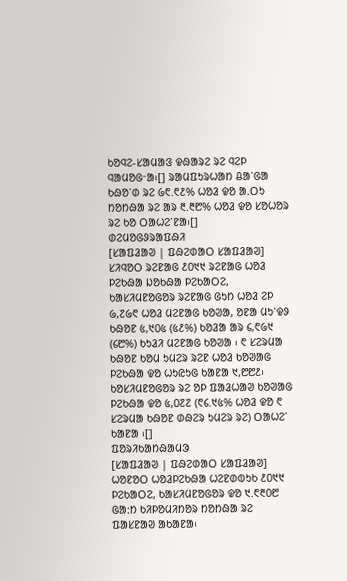ᱠᱚᱧᱮ-ᱥᱟᱢᱟᱝ ᱫᱷᱟᱨᱮ ᱨᱮ ᱧᱮᱞ ᱧᱟᱢᱚᱜᱼᱟ᱾[] ᱨᱟᱢᱯᱩᱨᱦᱟᱴ ᱪᱟᱸᱜᱟ ᱠᱷᱚᱸᱰ ᱨᱮ ᱙᱖.᱖᱒% ᱦᱚᱲ ᱫᱚ ᱟᱹᱛᱩ ᱴᱚᱴᱷᱟ ᱨᱮ ᱟᱨ ᱓.᱓᱘% ᱦᱚᱲ ᱫᱚ ᱥᱚᱦᱚᱨ ᱨᱮ ᱠᱚ ᱛᱟᱦᱮᱸᱱᱟ᱾[]
ᱰᱮᱢᱚᱜᱽᱨᱟᱯᱷᱤ
[ᱥᱟᱯᱲᱟᱣ | ᱯᱷᱮᱰᱟᱛ ᱥᱟᱯᱲᱟᱣ]
ᱥᱤᱧᱚᱛ ᱨᱮᱱᱟᱜ ᱒᱐᱑᱑ ᱨᱮᱱᱟᱜ ᱦᱚᱲ ᱞᱮᱠᱷᱟ ᱡᱚᱠᱷᱟ ᱞᱮᱠᱟᱛᱮ, ᱠᱟᱥᱤᱢᱱᱚᱜᱚᱨ ᱨᱮᱱᱟᱜ ᱜᱩᱴ ᱦᱚᱲ ᱮᱞ ᱙,᱗᱙᱖ ᱦᱚᱲ ᱢᱮᱱᱟᱜ ᱠᱚᱣᱟ, ᱚᱱᱟ ᱢᱩᱸᱫᱽ ᱠᱷᱚᱱ ᱕,᱑᱐᱕ (᱕᱒%) ᱠᱚᱲᱟ ᱟᱨ ᱔,᱖᱙᱑ (᱔᱘%) ᱠᱩᱲᱤ ᱢᱮᱱᱟᱜ ᱠᱚᱣᱟ ᱾ ᱖ ᱥᱮᱨᱢᱟ ᱠᱷᱚᱱ ᱠᱚᱢ ᱩᱢᱮᱨ ᱨᱮᱱ ᱦᱚᱲ ᱠᱚᱣᱟᱜ ᱞᱮᱠᱷᱟ ᱫᱚ ᱦᱩᱭᱩᱜ ᱠᱟᱱᱟ ᱑,᱘᱘᱒᱾ ᱠᱚᱥᱤᱢᱱᱚᱜᱚᱨ ᱨᱮ ᱚᱞ ᱯᱟᱲᱦᱟᱣ ᱠᱚᱣᱟᱜ ᱞᱮᱠᱷᱟ ᱫᱚ ᱕,᱐᱗᱗ (᱖᱔.᱑᱕% ᱦᱚᱲ ᱫᱚ ᱖ ᱥᱮᱨᱢᱟ ᱠᱷᱚᱱ ᱰᱷᱮᱨ ᱩᱢᱮᱨ ᱨᱮ) ᱛᱟᱦᱮᱸ ᱠᱟᱱᱟ ᱾[]
ᱯᱚᱨᱤᱠᱟᱴᱷᱟᱢᱳ
[ᱥᱟᱯᱲᱟᱣ | ᱯᱷᱮᱰᱟᱛ ᱥᱟᱯᱲᱟᱣ]
ᱦᱚᱱᱚᱛ ᱦᱚᱲᱞᱮᱠᱷᱟ ᱦᱮᱱᱰᱵᱩᱠ ᱒᱐᱑᱑ ᱞᱮᱠᱟᱛᱮ, ᱠᱟᱥᱤᱢᱱᱚᱜᱚᱨ ᱫᱚ ᱑.᱖᱓᱐᱘ ᱜᱟᱺᱴ ᱠᱤᱞᱚᱢᱤᱴᱚᱨ ᱴᱚᱴᱷᱟ ᱨᱮ ᱯᱟᱥᱱᱟᱣ ᱟᱠᱟᱱᱟ᱾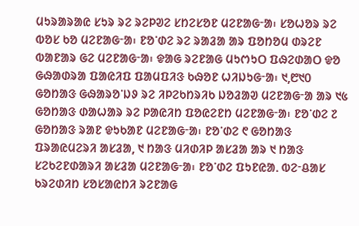ᱢᱩᱨᱟᱨᱟᱭ ᱥᱩᱨ ᱨᱮ ᱨᱮᱞᱣᱮ ᱥᱴᱮᱥᱚᱱ ᱢᱮᱱᱟᱜᱼᱟ᱾ ᱥᱚᱦᱚᱨ ᱨᱮ ᱵᱚᱥ ᱠᱚ ᱢᱮᱱᱟᱜᱼᱟ᱾ ᱱᱚᱸᱰᱮ ᱨᱮ ᱨᱟᱲᱟ ᱟᱨ ᱯᱚᱴᱚᱢ ᱰᱨᱮᱱ ᱵᱟᱱᱟᱨ ᱜᱮ ᱢᱮᱱᱟᱜᱼᱟ᱾ ᱫᱟᱜ ᱨᱮᱱᱟᱜ ᱢᱩᱬᱩᱛ ᱯᱷᱮᱰᱟᱛ ᱫᱚ ᱜᱷᱟᱰᱨᱟ ᱯᱟᱭᱤᱯ ᱯᱟᱢᱯᱤᱝ ᱠᱷᱚᱱ ᱦᱤᱡᱩᱜᱼᱟ᱾ ᱑,᱘᱑᱐ ᱜᱚᱴᱟᱝ ᱜᱷᱟᱨᱚᱸᱡᱽ ᱨᱮ ᱤᱞᱮᱠᱴᱨᱤᱠ ᱡᱚᱲᱟᱣ ᱢᱮᱱᱟᱜᱼᱟ ᱟᱨ ᱑᱕ ᱜᱚᱴᱟᱝ ᱰᱟᱦᱟᱨ ᱨᱮ ᱞᱟᱭᱤᱴ ᱯᱚᱭᱮᱱᱴ ᱢᱮᱱᱟᱜᱼᱟ᱾ ᱱᱚᱸᱰᱮ ᱗ ᱜᱚᱴᱟᱝ ᱨᱟᱱ ᱫᱩᱠᱟᱱ ᱢᱮᱱᱟᱜᱼᱟ᱾ ᱱᱚᱸᱰᱮ ᱖ ᱜᱚᱴᱟᱝ ᱯᱨᱟᱭᱢᱮᱨᱤ ᱟᱥᱲᱟ, ᱑ ᱴᱟᱝ ᱢᱤᱰᱤᱞ ᱟᱥᱲᱟ ᱟᱨ ᱑ ᱴᱟᱝ ᱥᱮᱠᱮᱱᱰᱟᱨᱤ ᱟᱥᱲᱟ ᱢᱮᱱᱟᱜᱼᱟ᱾ ᱱᱚᱸᱰᱮ ᱯᱩᱱᱭᱟᱹ ᱵᱮᱼᱪᱟᱥ ᱠᱨᱮᱰᱤᱴ ᱥᱚᱥᱟᱭᱴᱤ ᱨᱮᱱᱟᱜ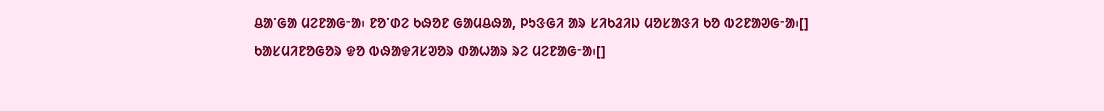ᱪᱟᱸᱜᱟ ᱢᱮᱱᱟᱜᱼᱟ᱾ ᱱᱚᱸᱰᱮ ᱠᱷᱚᱱ ᱜᱟᱢᱪᱷᱟ, ᱞᱩᱝᱜᱤ ᱟᱨ ᱥᱤᱠᱲᱤᱡ ᱢᱚᱥᱟᱝᱤ ᱠᱚ ᱵᱮᱱᱟᱣᱜᱼᱟ᱾[]
ᱠᱟᱥᱢᱤᱱᱚᱜᱚᱨ ᱫᱚ ᱵᱷᱟᱫᱤᱥᱣᱚᱨ ᱰᱟᱦᱟᱨ ᱨᱮ ᱢᱮᱱᱟᱜᱼᱟ᱾[]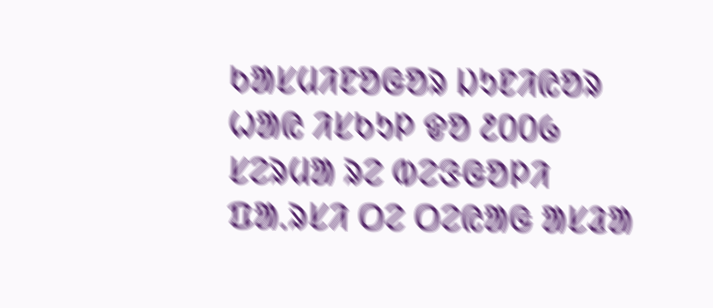ᱠᱟᱥᱢᱤᱱᱚᱜᱚᱨ ᱡᱩᱱᱤᱭᱚᱨ ᱦᱟᱭ ᱤᱥᱠᱩᱞ ᱫᱚ ᱒᱐᱐᱙ ᱥᱮᱨᱢᱟ ᱨᱮ ᱵᱮᱝᱜᱚᱞᱤ ᱯᱟᱹᱨᱥᱤ ᱛᱮ ᱛᱮᱭᱟᱜ ᱟᱥᱲᱟ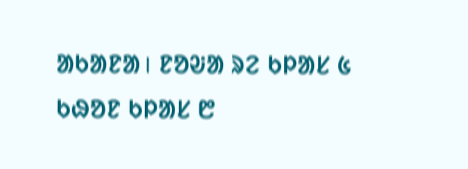ᱟᱠᱟᱱᱟ। ᱱᱚᱶᱟ ᱨᱮ ᱠᱞᱟᱥ ᱕ ᱠᱷᱚᱱ ᱠᱞᱟᱥ ᱘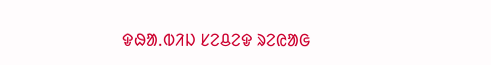ᱫᱷᱟᱹᱵᱤᱡ ᱥᱮᱪᱮᱫ ᱨᱮᱭᱟᱜ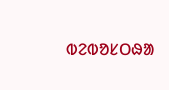ᱵᱮᱵᱚᱥᱛᱷᱟ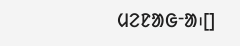ᱢᱮᱱᱟᱜᱼᱟ᱾[]